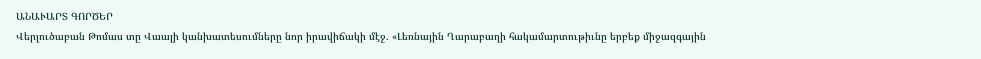ԱՆԱՒԱՐՏ ԳՈՐԾԵՐ
Վերլուծաբան Թոմաս տը Վաալի կանխատեսումները նոր իրավիճակի մէջ. «Լեռնային Ղարաբաղի հակամարտութիւնը երբեք միջազգային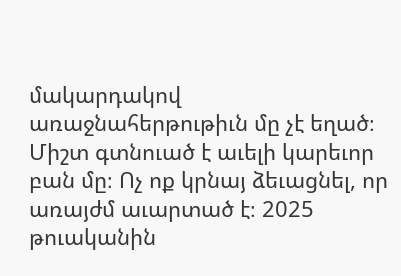մակարդակով առաջնահերթութիւն մը չէ եղած։ Միշտ գտնուած է աւելի կարեւոր բան մը։ Ոչ ոք կրնայ ձեւացնել, որ առայժմ աւարտած է։ 2025 թուականին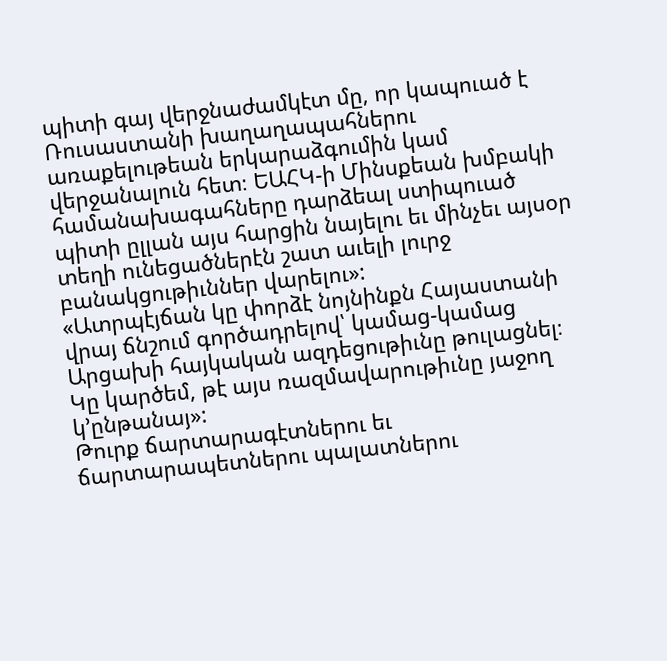պիտի գայ վերջնաժամկէտ մը, որ կապուած է Ռուսաստանի խաղաղապահներու առաքելութեան երկարաձգումին կամ վերջանալուն հետ։ ԵԱՀԿ-ի Մինսքեան խմբակի համանախագահները դարձեալ ստիպուած պիտի ըլլան այս հարցին նայելու եւ մինչեւ այսօր տեղի ունեցածներէն շատ աւելի լուրջ բանակցութիւններ վարելու»:
«Ատրպէյճան կը փորձէ նոյնինքն Հայաստանի վրայ ճնշում գործադրելով՝ կամաց-կամաց Արցախի հայկական ազդեցութիւնը թուլացնել։ Կը կարծեմ, թէ այս ռազմավարութիւնը յաջող կ՚ընթանայ»:
Թուրք ճարտարագէտներու եւ ճարտարապետներու պալատներու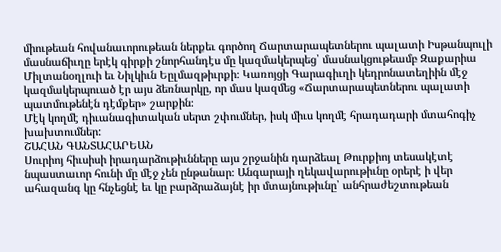միութեան հովանաւորութեան ներքեւ գործող Ճարտարապետներու պալատի Իսթանպուլի մասնաճիւղը երէկ գիրքի շնորհանդէս մը կազմակերպեց՝ մասնակցութեամբ Զաքարիա Միլտանօղլուի եւ Նիլկիւն Եըլմազթիւրքի։ Կառոյցի Գարագիւղի կեդրոնատեղիին մէջ կազմակերպուած էր այս ձեռնարկը, որ մաս կազմեց «Ճարտարապետներու պալատի պատմութենէն դէմքեր» շարքին։
Մէկ կողմէ դիւանագիտական սերտ շփումներ, իսկ միւս կողմէ հրադադարի մտահոգիչ խախտումներ:
ՇԱՀԱՆ ԳԱՆՏԱՀԱՐԵԱՆ
Սուրիոյ հիւսիսի իրադարձութիւնները այս շրջանին դարձեալ Թուրքիոյ տեսակէտէ նպաստաւոր հունի մը մէջ չեն ընթանար։ Անգարայի ղեկավարութիւնը օրերէ ի վեր ահազանգ կը հնչեցնէ եւ կը բարձրաձայնէ իր մտայնութիւնը՝ անհրաժեշտութեան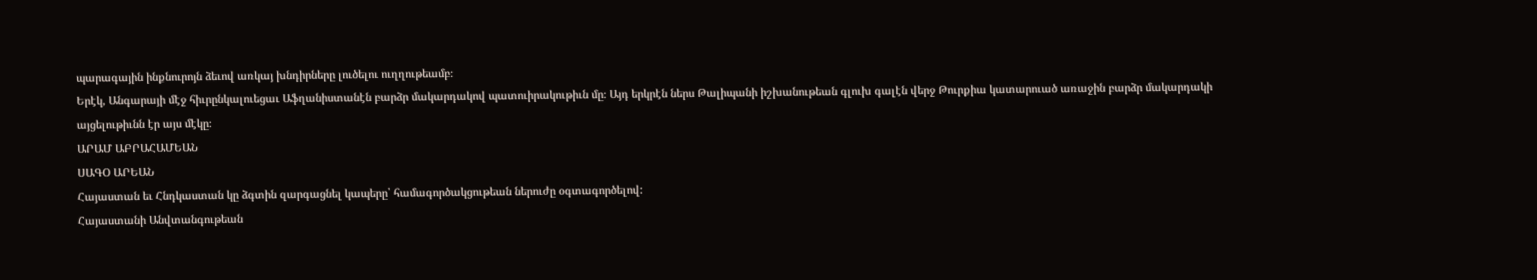պարագային ինքնուրոյն ձեւով առկայ խնդիրները լուծելու ուղղութեամբ։
Երէկ, Անգարայի մէջ հիւրընկալուեցաւ Աֆղանիստանէն բարձր մակարդակով պատուիրակութիւն մը։ Այդ երկրէն ներս Թալիպանի իշխանութեան գլուխ գալէն վերջ Թուրքիա կատարուած առաջին բարձր մակարդակի այցելութիւնն էր այս մէկը։
ԱՐԱՄ ԱԲՐԱՀԱՄԵԱՆ
ՍԱԳՕ ԱՐԵԱՆ
Հայաստան եւ Հնդկաստան կը ձգտին զարգացնել կապերը՝ համագործակցութեան ներուժը օգտագործելով:
Հայաստանի Անվտանգութեան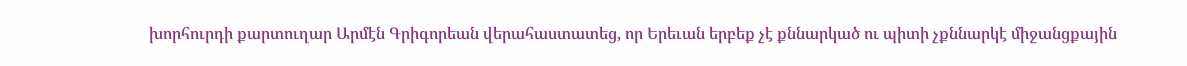խորհուրդի քարտուղար Արմէն Գրիգորեան վերահաստատեց, որ Երեւան երբեք չէ քննարկած ու պիտի չքննարկէ միջանցքային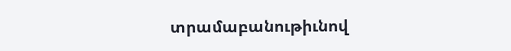տրամաբանութիւնով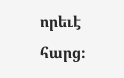որեւէ հարց։